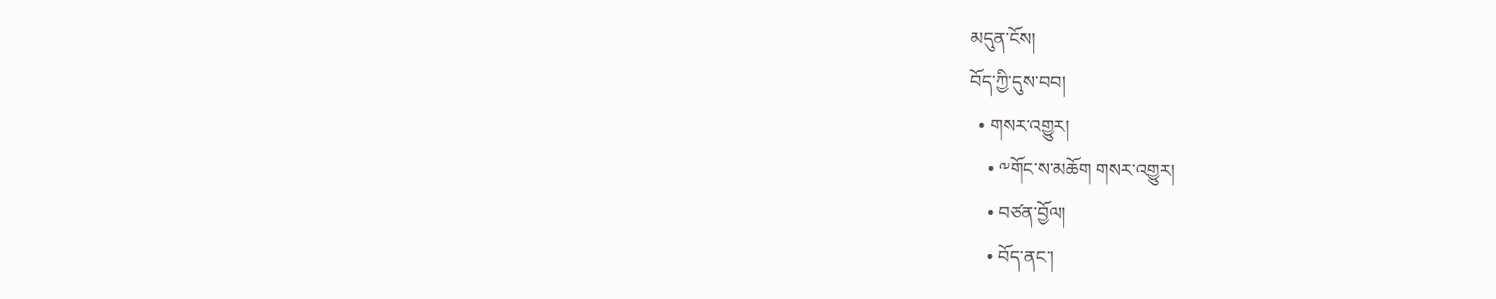མདུན་ངོས།
བོད་ཀྱི་དུས་བབ།
  • གསར་འགྱུར།
    • ༸གོང་ས་མཆོག གསར་འགྱུར།
    • བཙན་བྱོལ།
    • བོད་ནང་།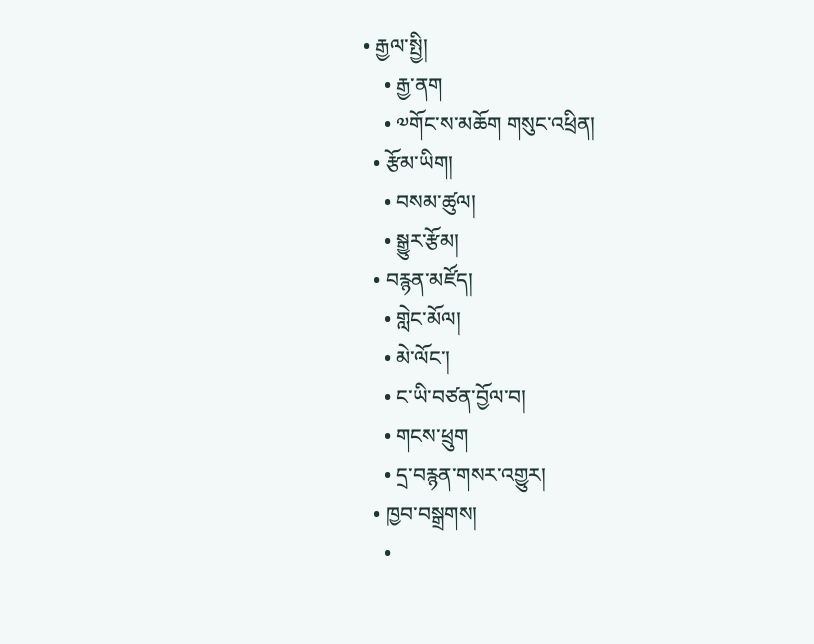• རྒྱལ་སྤྱི།
    • རྒྱ་ནག
    • ༧གོང་ས་མཆོག གསུང་འཕྲིན།
  • རྩོམ་ཡིག།
    • བསམ་ཚུལ།
    • སྒྱུར་རྩོམ།
  • བརྙན་མཛོད།
    • གླེང་མོལ།
    • མེ་ལོང་།
    • ང་ཡི་བཙན་བྱོལ་བ།
    • གངས་ཕྲུག
    • དྲ་བརྙན་གསར་འགྱུར།
  • ཁྱབ་བསྒྲགས།
    •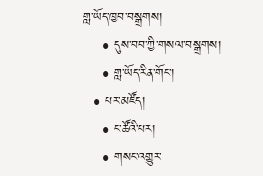གླ་ཡོད་ཁྱབ་བསྒྲགས།
    • དུས་བབ་ཀྱི་གསལ་བསྒྲགས།
    • གླ་ཡོད་རིན་གོང་།
  • པར་མཛོད།
    • ང་ཚོའི་པར།
    • གསང་འགྱུར་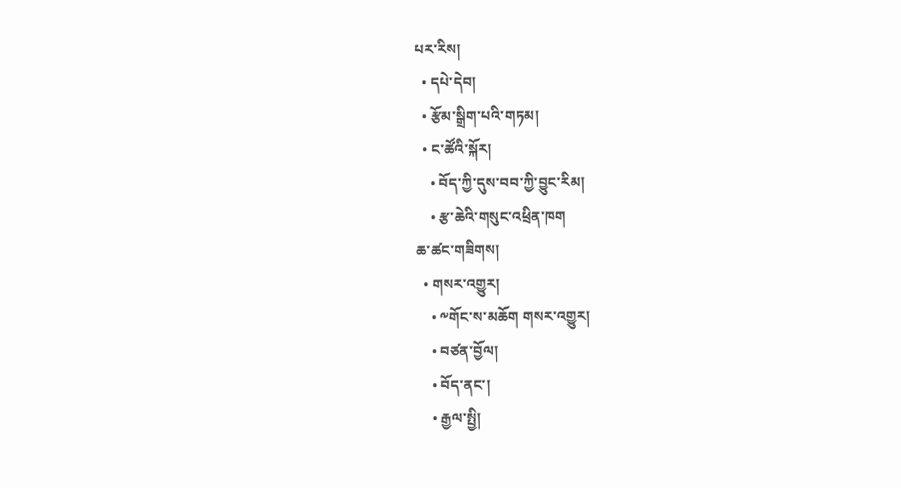པར་རིས།
  • དཔེ་དེབ།
  • རྩོམ་སྒྲིག་པའི་གཏམ།
  • ང་ཚོའི་སྐོར།
    • བོད་ཀྱི་དུས་བབ་ཀྱི་བྱུང་རིམ།
    • རྩ་ཆེའི་གསུང་འཕྲིན་ཁག
ཆ་ཚང་གཟིགས།
  • གསར་འགྱུར།
    • ༸གོང་ས་མཆོག གསར་འགྱུར།
    • བཙན་བྱོལ།
    • བོད་ནང་།
    • རྒྱལ་སྤྱི།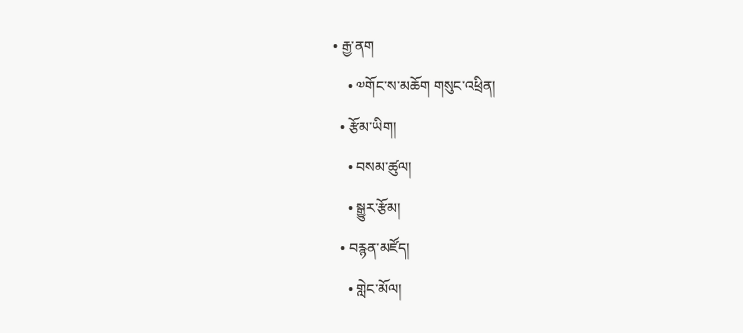• རྒྱ་ནག
    • ༧གོང་ས་མཆོག གསུང་འཕྲིན།
  • རྩོམ་ཡིག།
    • བསམ་ཚུལ།
    • སྒྱུར་རྩོམ།
  • བརྙན་མཛོད།
    • གླེང་མོལ།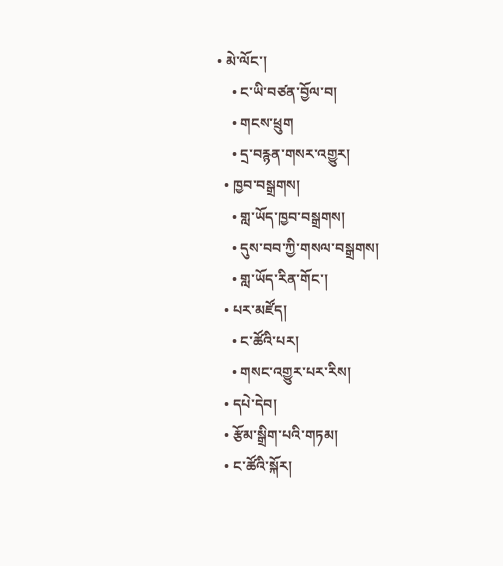• མེ་ལོང་།
    • ང་ཡི་བཙན་བྱོལ་བ།
    • གངས་ཕྲུག
    • དྲ་བརྙན་གསར་འགྱུར།
  • ཁྱབ་བསྒྲགས།
    • གླ་ཡོད་ཁྱབ་བསྒྲགས།
    • དུས་བབ་ཀྱི་གསལ་བསྒྲགས།
    • གླ་ཡོད་རིན་གོང་།
  • པར་མཛོད།
    • ང་ཚོའི་པར།
    • གསང་འགྱུར་པར་རིས།
  • དཔེ་དེབ།
  • རྩོམ་སྒྲིག་པའི་གཏམ།
  • ང་ཚོའི་སྐོར།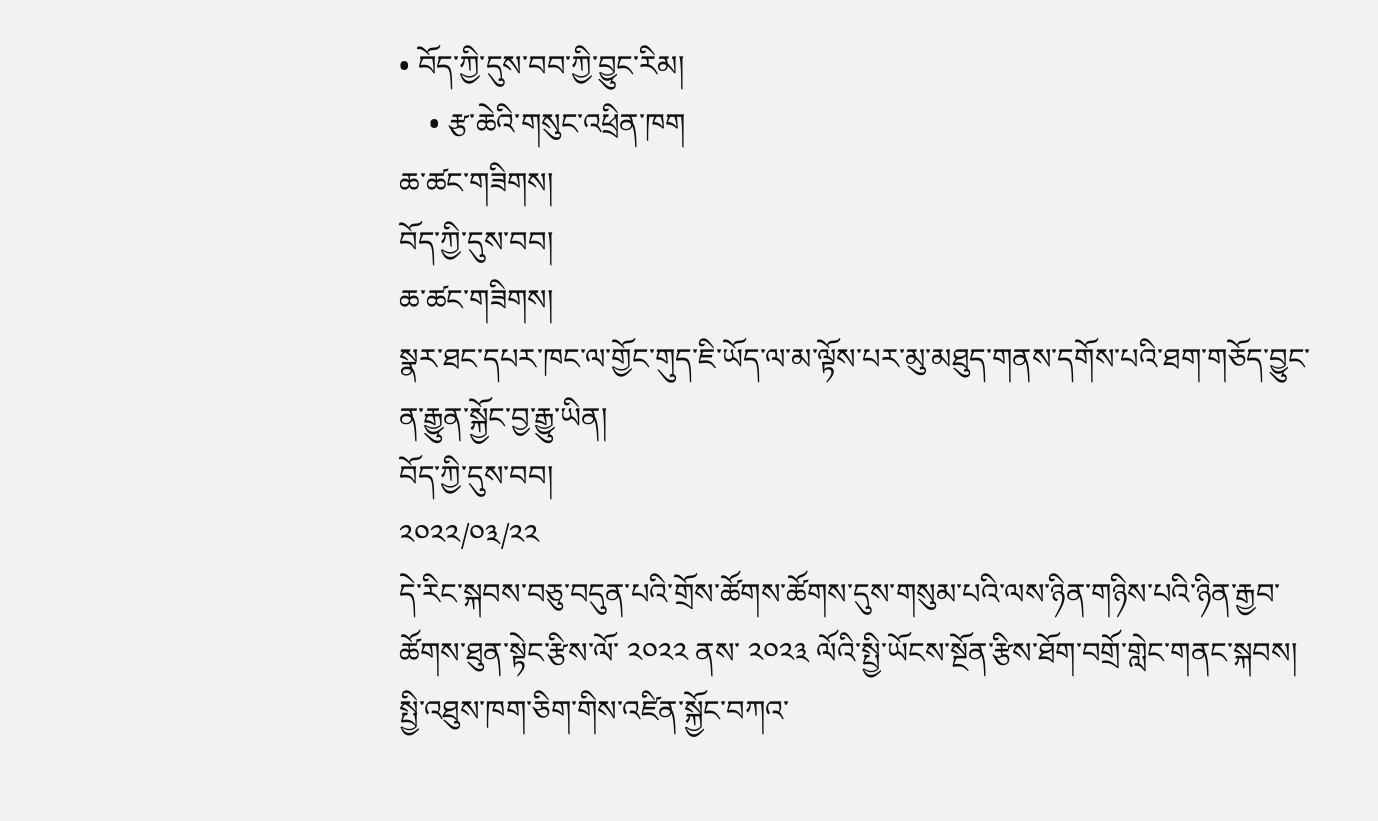• བོད་ཀྱི་དུས་བབ་ཀྱི་བྱུང་རིམ།
    • རྩ་ཆེའི་གསུང་འཕྲིན་ཁག
ཆ་ཚང་གཟིགས།
བོད་ཀྱི་དུས་བབ།
ཆ་ཚང་གཟིགས།
སྣར་ཐང་དཔར་ཁང་ལ་གྱོང་གུད་ཇི་ཡོད་ལ་མ་ལྟོས་པར་མུ་མཐུད་གནས་དགོས་པའི་ཐག་གཅོད་བྱུང་ན་རྒྱུན་སྐྱོང་བྱ་རྒྱུ་ཡིན།
བོད་ཀྱི་དུས་བབ།
༢༠༢༢/༠༣/༢༢
དེ་རིང་སྐབས་བཅུ་བདུན་པའི་གྲོས་ཚོགས་ཚོགས་དུས་གསུམ་པའི་ལས་ཉིན་གཉིས་པའི་ཉིན་རྒྱབ་ཚོགས་ཐུན་སྟེང་རྩིས་ལོ་ ༢༠༢༢ ནས་ ༢༠༢༣ ལོའི་སྤྱི་ཡོངས་སྔོན་རྩིས་ཐོག་བགྲོ་གླེང་གནང་སྐབས།  སྤྱི་འཐུས་ཁག་ཅིག་གིས་འཛིན་སྐྱོང་བཀའ་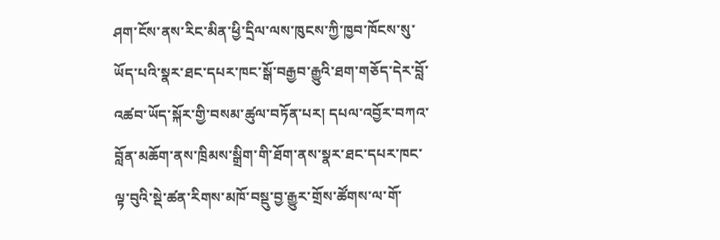ཤག་ངོས་ནས་རིང་མིན་ཕྱི་དྲིལ་ལས་ཁུངས་ཀྱི་ཁྱབ་ཁོངས་སུ་ཡོད་པའི་སྣར་ཐང་དཔར་ཁང་སྒོ་བརྒྱབ་རྒྱུའི་ཐག་གཅོད་དེར་བློ་འཚབ་ཡོད་སྐོར་གྱི་བསམ་ཚུལ་བཏོན་པར། དཔལ་འབྱོར་བཀའ་བློན་མཆོག་ནས་ཁྲིམས་སྒྲིག་གི་ཐོག་ནས་སྣར་ཐང་དཔར་ཁང་ལྟ་བུའི་སྡེ་ཚན་རིགས་མཁོ་བསྡུ་བྱ་རྒྱུར་གྲོས་ཚོགས་ལ་གོ་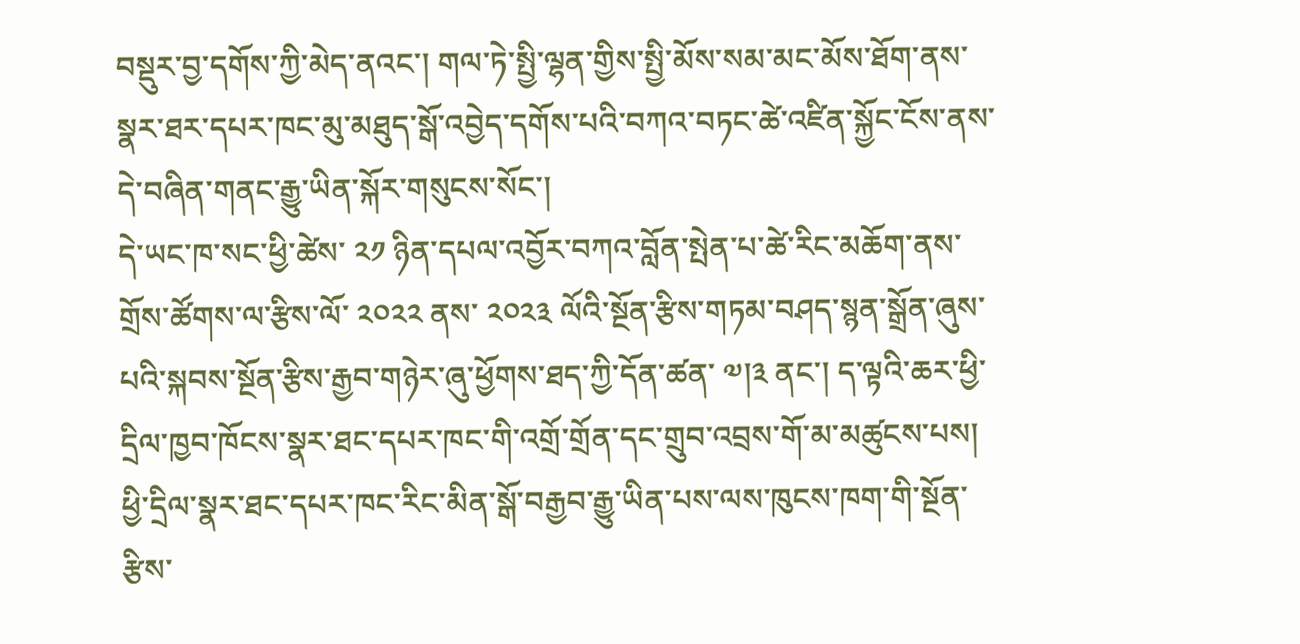བསྡུར་བྱ་དགོས་ཀྱི་མེད་ནའང་། གལ་ཏེ་སྤྱི་ལྷན་གྱིས་སྤྱི་མོས་སམ་མང་མོས་ཐོག་ནས་སྣར་ཐར་དཔར་ཁང་མུ་མཐུད་སྒོ་འབྱེད་དགོས་པའི་བཀའ་བཏང་ཚེ་འཛིན་སྐྱོང་ངོས་ནས་དེ་བཞིན་གནང་རྒྱུ་ཡིན་སྐོར་གསུངས་སོང་།
དེ་ཡང་ཁ་སང་ཕྱི་ཚེས་ ༢༡ ཉིན་དཔལ་འབྱོར་བཀའ་བློན་སྤེན་པ་ཚེ་རིང་མཆོག་ནས་གྲོས་ཚོགས་ལ་རྩིས་ལོ་ ༢༠༢༢ ནས་ ༢༠༢༣ ལོའི་སྔོན་རྩིས་གཏམ་བཤད་སྙན་སྒྲོན་ཞུས་པའི་སྐབས་སྔོན་རྩིས་རྒྱབ་གཉེར་ཞུ་ཕྱོགས་ཐད་ཀྱི་དོན་ཚན་ ༧།༣ ནང་། ད་ལྟའི་ཆར་ཕྱི་དྲིལ་ཁྱབ་ཁོངས་སྣར་ཐང་དཔར་ཁང་གི་འགྲོ་གྲོན་དང་གྲུབ་འབྲས་གོ་མ་མཚུངས་པས། ཕྱི་དྲིལ་སྣར་ཐང་དཔར་ཁང་རིང་མིན་སྒོ་བརྒྱབ་རྒྱུ་ཡིན་པས་ལས་ཁུངས་ཁག་གི་སྔོན་རྩིས་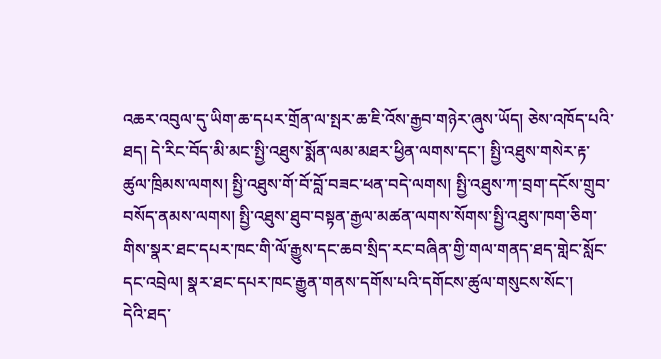འཆར་འབུལ་དུ་ཡིག་ཆ་དཔར་གྲོན་ལ་སྤར་ཆ་ཇི་འོས་རྒྱབ་གཉེར་ཞུས་ཡོད། ཅེས་འཁོད་པའི་ཐད། དེ་རིང་བོད་མི་མང་སྤྱི་འཐུས་སྨོན་ལམ་མཐར་ཕྱིན་ལགས་དང་། སྤྱི་འཐུས་གསེར་རྟ་ཚུལ་ཁྲིམས་ལགས། སྤྱི་འཐུས་གོ་བོ་བློ་བཟང་ཕན་བདེ་ལགས། སྤྱི་འཐུས་ཀ་བྲག་དངོས་གྲུབ་བསོད་ནམས་ལགས། སྤྱི་འཐུས་ཐུབ་བསྟན་རྒྱལ་མཚན་ལགས་སོགས་སྤྱི་འཐུས་ཁག་ཅིག་གིས་སྣར་ཐང་དཔར་ཁང་གི་ལོ་རྒྱུས་དང་ཆབ་སྲིད་རང་བཞིན་གྱི་གལ་གནད་ཐད་གླེང་སློང་དང་འབྲེལ། སྣར་ཐང་དཔར་ཁང་རྒྱུན་གནས་དགོས་པའི་དགོངས་ཚུལ་གསུངས་སོང་།
དེའི་ཐད་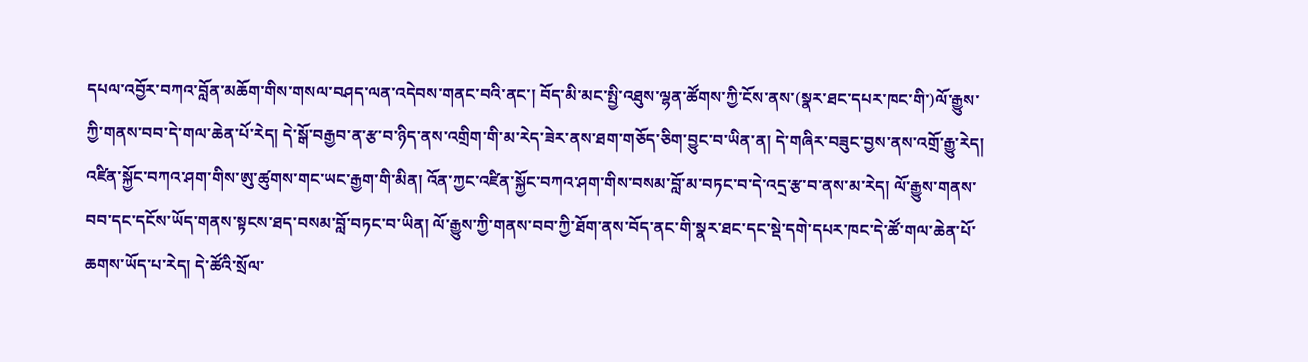དཔལ་འབྱོར་བཀའ་བློན་མཆོག་གིས་གསལ་བཤད་ལན་འདེབས་གནང་བའི་ནང་། བོད་མི་མང་སྤྱི་འཐུས་ལྷན་ཚོགས་ཀྱི་ངོས་ནས་(སྣར་ཐང་དཔར་ཁང་གི་)ལོ་རྒྱུས་ཀྱི་གནས་བབ་དེ་གལ་ཆེན་པོ་རེད། དེ་སྒོ་བརྒྱབ་ན་རྩ་བ་ཉིད་ནས་འགྲིག་གི་མ་རེད་ཟེར་ནས་ཐག་གཅོད་ཅིག་བྱུང་བ་ཡིན་ན། དེ་གཞིར་བཟུང་བྱས་ནས་འགྲོ་རྒྱུ་རེད། འཛིན་སྐྱོང་བཀའ་ཤག་གིས་ཨུ་ཚུགས་གང་ཡང་རྒྱག་གི་མིན། འོན་ཀྱང་འཛིན་སྐྱོང་བཀའ་ཤག་གིས་བསམ་བློ་མ་བཏང་བ་དེ་འདྲ་རྩ་བ་ནས་མ་རེད། ལོ་རྒྱུས་གནས་བབ་དང་དངོས་ཡོད་གནས་སྟངས་ཐད་བསམ་བློ་བཏང་བ་ཡིན། ལོ་རྒྱུས་ཀྱི་གནས་བབ་ཀྱི་ཐོག་ནས་བོད་ནང་གི་སྣར་ཐང་དང་སྡེ་དགེ་དཔར་ཁང་དེ་ཚོ་གལ་ཆེན་པོ་ཆགས་ཡོད་པ་རེད། དེ་ཚོའི་སྲོལ་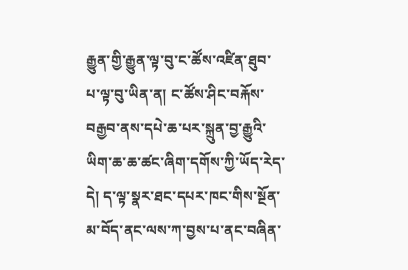རྒྱུན་གྱི་རྒྱུན་ལྟ་བུ་ང་ཚོས་འཛིན་ཐུབ་པ་ལྟ་བུ་ཡིན་ན། ང་ཚོས་ཤིང་བརྐོས་བརྒྱབ་ནས་དཔེ་ཆ་པར་སྐྲུན་བྱ་རྒྱུའི་ཡིག་ཆ་ཆ་ཚང་ཞིག་དགོས་ཀྱི་ཡོད་རེད་དེ། ད་ལྟ་སྣར་ཐང་དཔར་ཁང་གིས་སྔོན་མ་བོད་ནང་ལས་ཀ་བྱས་པ་ནང་བཞིན་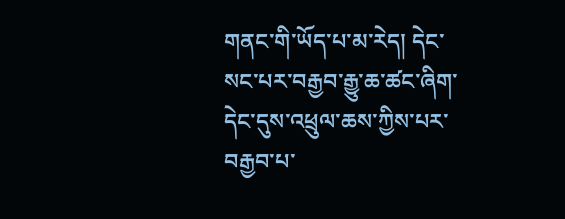གནང་གི་ཡོད་པ་མ་རེད། དེང་སང་པར་བརྒྱབ་རྒྱུ་ཆ་ཚང་ཞིག་དེང་དུས་འཕྲུལ་ཆས་ཀྱིས་པར་བརྒྱབ་པ་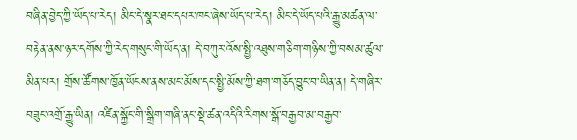བཞིན་བྱེད་ཀྱི་ཡོད་པ་རེད། མིང་དེ་སྣར་ཐང་དཔར་ཁང་ཞེས་ཡོད་པ་རེད། མིང་དེ་ཡོད་པའི་རྒྱུ་མཚན་ལ་བརྟེན་ནས་ཉར་དགོས་ཀྱི་རེད་གསུང་གི་ཡོད་ན། དེ་བཀུར་འོས་སྤྱི་འཐུས་གཅིག་གཉིས་ཀྱི་བསམ་ཚུལ་མིན་པར། གྲོས་ཚོགས་ཁྱོན་ཡོངས་ནས་མང་མོས་དང་སྤྱི་མོས་ཀྱི་ཐག་གཅོད་བྱུང་བ་ཡིན་ན། དེ་གཞིར་བཟུང་འགྲོ་རྒྱུ་ཡིན། འཛིན་སྐྱོང་གི་སྒྲིག་གཞི་ནང་སྡེ་ཚན་འདིའི་རིགས་སྒོ་བརྒྱབ་མ་བརྒྱབ་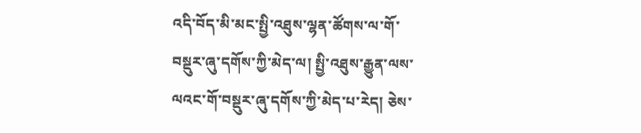འདི་བོད་མི་མང་སྤྱི་འཐུས་ལྷན་ཚོགས་ལ་གོ་བསྡུར་ཞུ་དགོས་ཀྱི་མེད་ལ། སྤྱི་འཐུས་རྒྱུན་ལས་ལའང་གོ་བསྡུར་ཞུ་དགོས་ཀྱི་མེད་པ་རེད། ཅེས་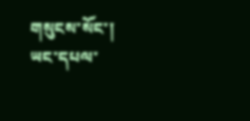གསུངས་སོང་།
ཡང་དཔལ་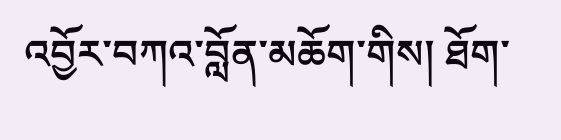འབྱོར་བཀའ་བློན་མཆོག་གིས། ཐོག་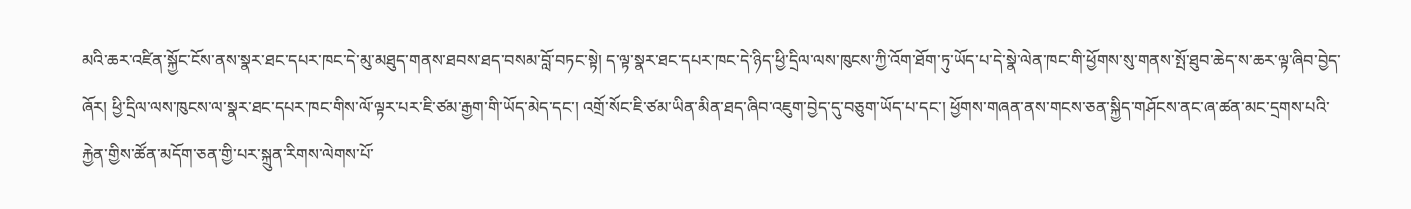མའི་ཆར་འཛིན་སྐྱོང་ངོས་ནས་སྣར་ཐང་དཔར་ཁང་དེ་མུ་མཐུད་གནས་ཐབས་ཐད་བསམ་བློ་བཏང་སྟེ། ད་ལྟ་སྣར་ཐང་དཔར་ཁང་དེ་ཉིད་ཕྱི་དྲིལ་ལས་ཁུངས་ཀྱི་འོག་ཐོག་ཏུ་ཡོད་པ་དེ་སྣེ་ལེན་ཁང་གི་ཕྱོགས་སུ་གནས་སྤོ་ཐུབ་ཆེད་ས་ཆར་ལྟ་ཞིབ་བྱེད་ཞོར། ཕྱི་དྲིལ་ལས་ཁུངས་ལ་སྣར་ཐང་དཔར་ཁང་གིས་ལོ་ལྟར་པར་ཇི་ཙམ་རྒྱག་གི་ཡོད་མེད་དང་། འགྲོ་སོང་ཇི་ཙམ་ཡིན་མིན་ཐད་ཞིབ་འཇུག་བྱེད་དུ་བཅུག་ཡོད་པ་དང་། ཕྱོགས་གཞན་ནས་གངས་ཅན་སྐྱིད་གཤོངས་ནང་ཞ་ཚན་མང་དྲགས་པའི་རྐྱེན་གྱིས་ཚོན་མདོག་ཅན་གྱི་པར་སྐྲུན་རིགས་ལེགས་པོ་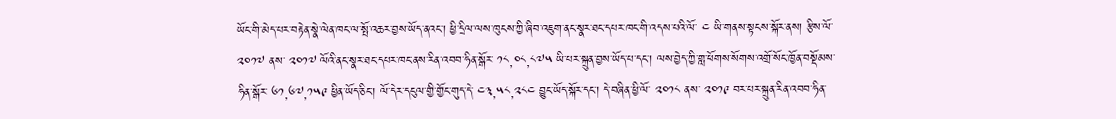ཡོང་གི་མེད་པར་བརྟེན་སྣེ་ལེན་ཁང་ལ་སྤོ་འཆར་བྱས་ཡོད་ནའང་། ཕྱི་དྲིལ་ལས་ཁུངས་ཀྱི་ཞིབ་འཇུག་ནང་སྣར་ཐང་དཔར་ཁང་གི་འདས་པའི་ལོ་ ༤ ཡི་གནས་སྟངས་སྐོར་ནས། རྩིས་ལོ་ ༢༠༡༧ ནས་ ༢༠༡༧ ལོའི་ནང་སྣར་ཐང་དཔར་ཁང་ནས་རིན་འབབ་ཧིན་སྒོར་ ༡༨,༠༨,༨༧༥ ཡི་པར་སྐྲུན་བྱས་ཡོད་པ་དང་། ལས་བྱེད་ཀྱི་གླ་ཕོགས་སོགས་འགྲོ་སོང་ཁྱོན་བསྡོམས་ཧིན་སྒོར་ ༦༡,༦༧,༡༥༩ ཕྱིན་ཡོད་ཅིང་། ལོ་དེར་དངུལ་གྱི་གྱོང་གུད་དེ་ ༤༣,༥༨,༢༨༤ བྱུང་ཡོད་སྐོར་དང་། དེ་བཞིན་ཕྱི་ལོ་ ༢༠༡༨ ནས་ ༢༠༡༩ བར་པར་སྐྲུན་རིན་འབབ་ཧིན་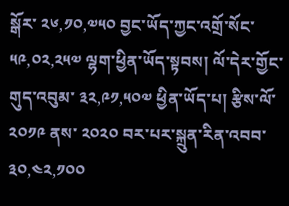སྒོར་ ༢༦,༡༠,༧༥༠ བྱང་ཡོད་ཀྱང་འགྲོ་སོང་ ༥༩,༠༢,༢༥༧ ལྷག་ཕྱིན་ཡོད་སྟབས། ལོ་དེར་གྱོང་གུད་འབུམ་ ༣༢,༩༡,༥༠༧ ཕྱིན་ཡོད་པ། རྩིས་ལོ་ ༢༠༡༩ ནས་ ༢༠༢༠ བར་པར་སྐྲུན་རིན་འབབ་ ༣༠,༤༢,༡༠༠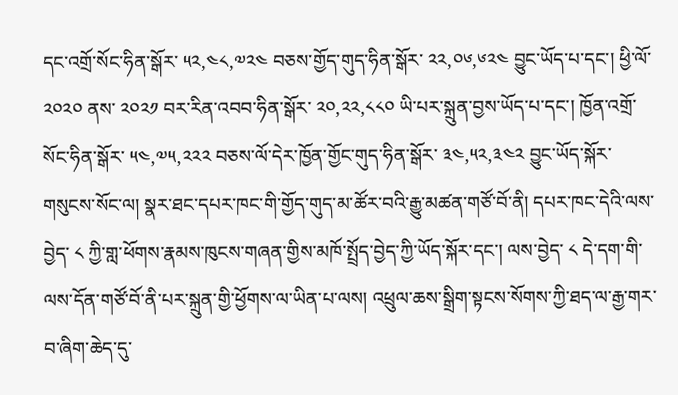དང་འགྲོ་སོང་ཧིན་སྒོར་ ༥༢,༤༨,༧༢༤ བཅས་གྱོད་གུད་ཧིན་སྒོར་ ༢༢,༠༦,༦༢༤ བྱུང་ཡོད་པ་དང་། ཕྱི་ལོ་ ༢༠༢༠ ནས་ ༢༠༢༡ བར་རིན་འབབ་ཧིན་སྒོར་ ༢༠,༢༢,༨༨༠ ཡི་པར་སྐྲུན་བྱས་ཡོད་པ་དང་། ཁྱོན་འགྲོ་སོང་ཧིན་སྒོར་ ༥༤,༧༥,༢༢༢ བཅས་ལོ་དེར་ཁྱོན་གྱོང་གུད་ཧིན་སྒོར་ ༣༤,༥༢,༣༤༢ བྱུང་ཡོད་སྐོར་གསུངས་སོང་ལ། སྣར་ཐང་དཔར་ཁང་གི་གྱོད་གུད་མ་ཚོར་བའི་རྒྱུ་མཚན་གཙོ་བོ་ནི། དཔར་ཁང་དེའི་ལས་བྱེད་ ༨ ཀྱི་གླ་ཕོགས་རྣམས་ཁུངས་གཞན་གྱིས་མཁོ་སྤྲོད་བྱེད་ཀྱི་ཡོད་སྐོར་དང་། ལས་བྱེད་ ༨ དེ་དག་གི་ལས་དོན་གཙོ་བོ་ནི་པར་སྐྲུན་གྱི་ཕྱོགས་ལ་ཡིན་པ་ལས། འཕྲུལ་ཆས་སྒྲིག་སྟངས་སོགས་ཀྱི་ཐད་ལ་རྒྱ་གར་བ་ཞིག་ཆེད་དུ་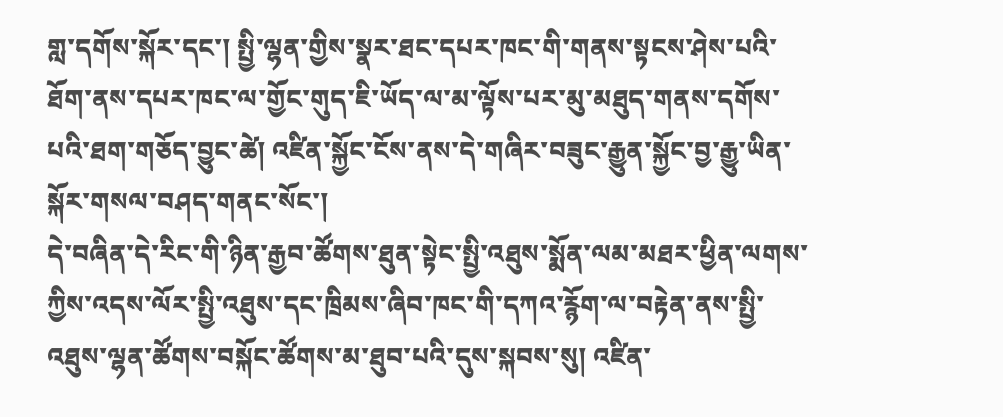གླ་དགོས་སྐོར་དང་། སྤྱི་ལྷན་གྱིས་སྣར་ཐང་དཔར་ཁང་གི་གནས་སྟངས་ཤེས་པའི་ཐོག་ནས་དཔར་ཁང་ལ་གྱོང་གུད་ཇི་ཡོད་ལ་མ་ལྟོས་པར་མུ་མཐུད་གནས་དགོས་པའི་ཐག་གཅོད་བྱུང་ཚེ། འཛིན་སྐྱོང་ངོས་ནས་དེ་གཞིར་བཟུང་རྒྱུན་སྐྱོང་བྱ་རྒྱུ་ཡིན་སྐོར་གསལ་བཤད་གནང་སོང་།
དེ་བཞིན་དེ་རིང་གི་ཉིན་རྒྱབ་ཚོགས་ཐུན་སྟེང་སྤྱི་འཐུས་སྨོན་ལམ་མཐར་ཕྱིན་ལགས་ཀྱིས་འདས་ལོར་སྤྱི་འཐུས་དང་ཁྲིམས་ཞིབ་ཁང་གི་དཀའ་རྙོག་ལ་བརྟེན་ནས་སྤྱི་འཐུས་ལྷན་ཚོགས་བསྐོང་ཚོགས་མ་ཐུབ་པའི་དུས་སྐབས་སུ། འཛིན་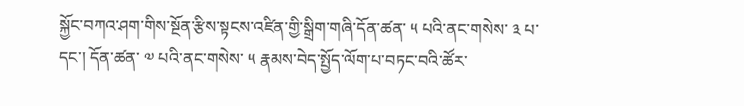སྐྱོང་བཀའ་ཤག་གིས་སྔོན་རྩིས་སྟངས་འཛིན་གྱི་སྒྲིག་གཞི་དོན་ཚན་ ༥ པའི་ནང་གསེས་ ༣ པ་དང་། དོན་ཚན་ ༧ པའི་ནང་གསེས་ ༥ རྣམས་བེད་སྤྱོད་ལོག་པ་བཏང་བའི་ཚོར་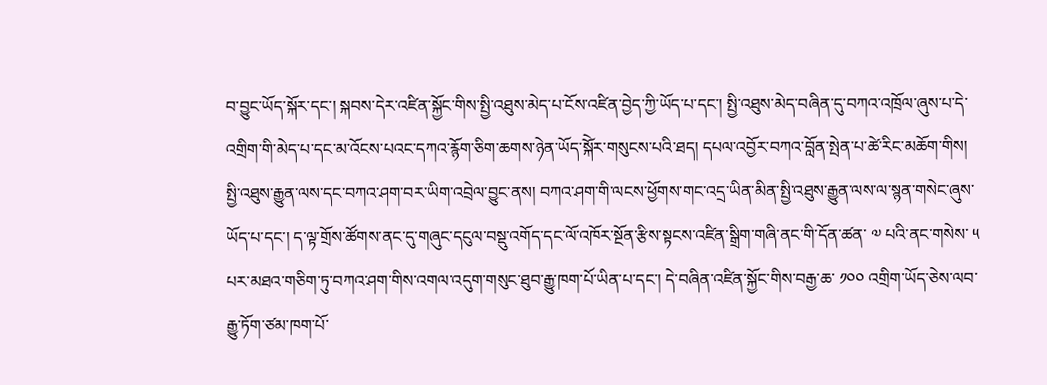བ་བྱུང་ཡོད་སྐོར་དང་། སྐབས་དེར་འཛིན་སྐྱོང་གིས་སྤྱི་འཐུས་མེད་པ་ངོས་འཛིན་བྱེད་ཀྱི་ཡོད་པ་དང་། སྤྱི་འཐུས་མེད་བཞིན་དུ་བཀའ་འཁྲོལ་ཞུས་པ་དེ་འགྲིག་གི་མེད་པ་དང་མ་འོངས་པའང་དཀའ་རྙོག་ཅིག་ཆགས་ཉེན་ཡོད་སྐོེར་གསུངས་པའི་ཐད། དཔལ་འབྱོར་བཀའ་བློན་སྤེན་པ་ཚེ་རིང་མཆོག་གིས། སྤྱི་འཐུས་རྒྱུན་ལས་དང་བཀའ་ཤག་བར་ཡིག་འབྲེལ་བྱུང་ནས། བཀའ་ཤག་གི་ལངས་ཕྱོགས་གང་འདྲ་ཡིན་མིན་སྤྱི་འཐུས་རྒྱུན་ལས་ལ་སྙན་གསེང་ཞུས་ཡོད་པ་དང་། ད་ལྟ་གྲོས་ཚོགས་ནང་དུ་གཞུང་དངུལ་བསྡུ་འགོད་དང་ལོ་འཁོར་སྔོན་རྩིས་སྟངས་འཛིན་སྒྲིག་གཞི་ནང་གི་དོན་ཚན་ ༧ པའི་ནང་གསེས་ ༥ པར་མཐའ་གཅིག་ཏུ་བཀའ་ཤག་གིས་འགལ་འདུག་གསུང་ཐུབ་རྒྱུ་ཁག་པོ་ཡིན་པ་དང་། དེ་བཞིན་འཛིན་སྐྱོང་གིས་བརྒྱ་ཆ་ ༡༠༠ འགྲིག་ཡོད་ཅེས་ལབ་རྒྱུ་ཏོག་ཙམ་ཁག་པོ་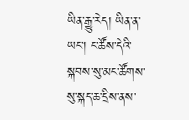ཡིན་རྒྱུ་རེད། ཡིན་ན་ཡང་། ང་ཚོས་དེའི་སྐབས་སུ་མང་ཚོགས་སུ་སྐད་ཆ་དྲིས་ནས་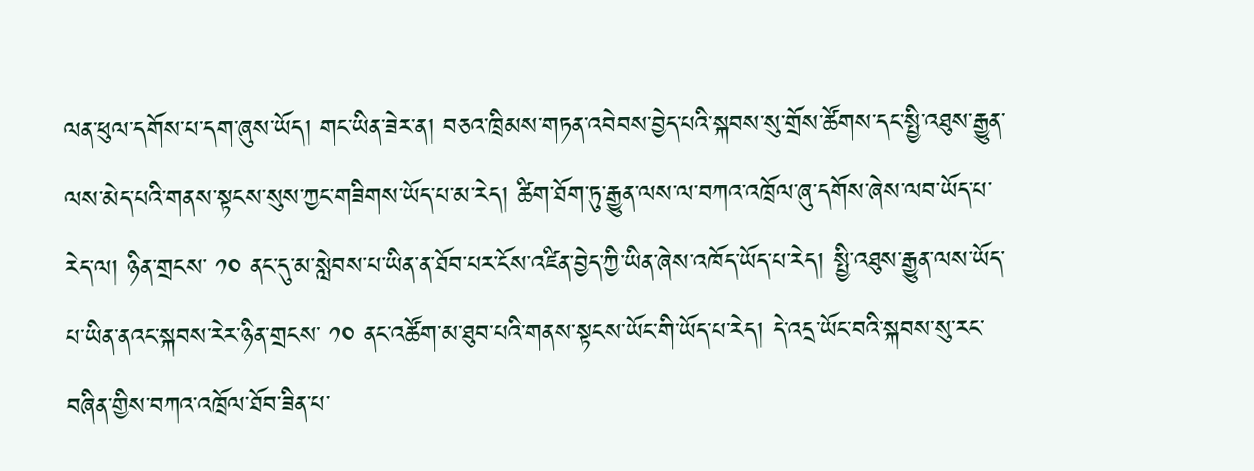ལན་ཕུལ་དགོས་པ་དག་ཞུས་ཡོད། གང་ཡིན་ཟེར་ན། བཅའ་ཁྲིམས་གཏན་འབེབས་བྱེད་པའི་སྐབས་སུ་གྲོས་ཚོགས་དང་སྤྱི་འཐུས་རྒྱུན་ལས་མེད་པའི་གནས་སྟངས་སུས་ཀྱང་གཟིགས་ཡོད་པ་མ་རེད། ཚིག་ཐོག་ཏུ་རྒྱུན་ལས་ལ་བཀའ་འཁྲོལ་ཞུ་དགོས་ཞེས་ལབ་ཡོད་པ་རེད་ལ། ཉིན་གྲངས་ ༡༠ ནང་དུ་མ་སླེབས་པ་ཡིན་ན་ཐོབ་པར་ངོས་འཛིན་བྱེད་ཀྱི་ཡིན་ཞེས་འཁོད་ཡོད་པ་རེད། སྤྱི་འཐུས་རྒྱུན་ལས་ཡོད་པ་ཡིན་ནའང་སྐབས་རེར་ཉིན་གྲངས་ ༡༠ ནང་འཚོག་མ་ཐུབ་པའི་གནས་སྟངས་ཡོང་གི་ཡོད་པ་རེད། དེ་འདྲ་ཡོང་བའི་སྐབས་སུ་རང་བཞིན་གྱིས་བཀའ་འཁྲོལ་ཐོབ་ཟིན་པ་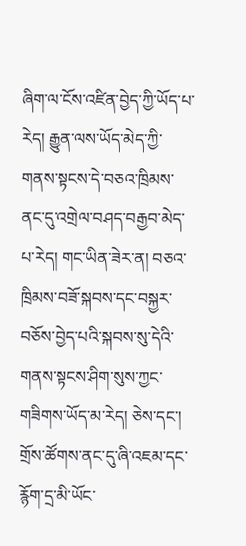ཞིག་ལ་ངོས་འཛིན་བྱེད་ཀྱི་ཡོད་པ་རེད། རྒྱུན་ལས་ཡོད་མེད་ཀྱི་གནས་སྟངས་དེ་བཅའ་ཁྲིམས་ནང་དུ་འགྲེལ་བཤད་བརྒྱབ་མེད་པ་རེད། གང་ཡིན་ཟེར་ན། བཅའ་ཁྲིམས་བཟོ་སྐབས་དང་བསྐྱར་བཅོས་བྱེད་པའི་སྐབས་སུ་དེའི་གནས་སྟངས་ཤིག་སུས་ཀྱང་གཟིགས་ཡོད་མ་རེད། ཅེས་དང་། གྲོས་ཚོགས་ནང་དུ་ཞི་འཇམ་དང་རྙོག་དྲ་མི་ཡོང་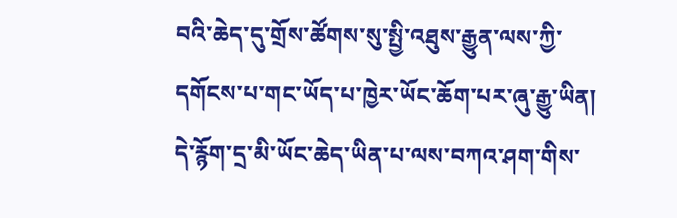བའི་ཆེད་དུ་གྲོས་ཚོགས་སུ་སྤྱི་འཐུས་རྒྱུན་ལས་ཀྱི་དགོངས་པ་གང་ཡོད་པ་ཁྱེར་ཡོང་ཆོག་པར་ཞུ་རྒྱུ་ཡིན། དེ་རྙོག་དྲ་མི་ཡོང་ཆེད་ཡིན་པ་ལས་བཀའ་ཤག་གིས་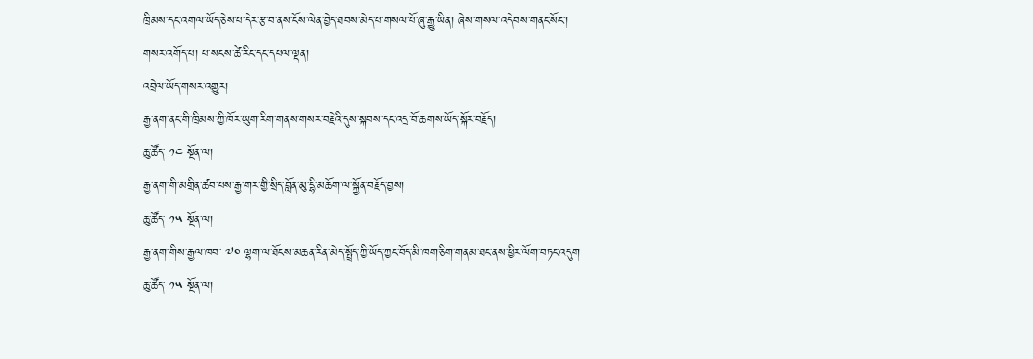ཁྲིམས་དང་འགལ་ཡོད་ཅེས་པ་དེར་རྩ་བ་ནས་ངོས་ལེན་བྱེད་ཐབས་མེད་པ་གསལ་པོ་ཞུ་རྒྱུ་ཡིན། ཞེས་གསལ་འདེབས་གནང་སོང་།
གསར་འགོད་པ། པ་སངས་ཚེ་རིང་དང་དཔལ་ལྡན།
འབྲེལ་ཡོད་གསར་འགྱུར།
རྒྱ་ནག་ནང་གི་ཁྲིམས་ཀྱི་ཁོར་ཡུག་རིག་གནས་གསར་བརྗེའི་དུས་སྐབས་དང་འདྲ་བོ་ཆགས་ཡོད་སྐོར་བརྗོད།
ཆུ་ཚོད་ ༡༤ སྔོན་ལ།
རྒྱ་ནག་གི་མགྲིན་ཚབ་པས་རྒྱ་གར་གྱི་སྲིད་བློན་མུ་དྷི་མཆོག་ལ་སྐྱོན་བརྗོད་བྱས།
ཆུ་ཚོད་ ༡༥ སྔོན་ལ།
རྒྱ་ནག་གིས་རྒྱལ་ཁབ་ ༧༠ ལྷག་ལ་ཐོངས་མཆན་རིན་མེད་སྤྲོད་ཀྱི་ཡོད་ཀྱང་བོད་མི་ཁག་ཅིག་གནམ་ཐང་ནས་ཕྱིར་ལོག་བཏང་འདུག
ཆུ་ཚོད་ ༡༥ སྔོན་ལ།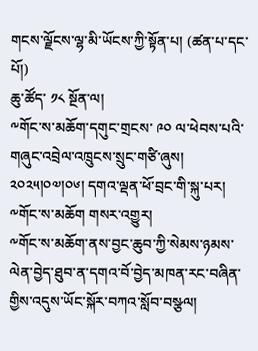གངས་ལྗོངས་ལྷ་མི་ཡོངས་ཀྱི་སྟོན་པ། (ཚན་པ་དང་པོ།)
ཆུ་ཚོད་ ༡༨ སྔོན་ལ།
༸གོང་ས་མཆོག་དགུང་གྲངས་ ༩༠ ལ་ཕེབས་པའི་གཞུང་འབྲེལ་འཁྲུངས་སྲུང་གཙི་ཞུས། ༢༠༢༥།༠༧།༠༦། དགའ་ལྡན་ཕོ་བྲང་གི་སྐུ་པར།
༸གོང་ས་མཆོག གསར་འགྱུར།
༸གོང་ས་མཆོག་ནས་བྱང་ཆུབ་ཀྱི་སེམས་ཉམས་ལེན་བྱེད་ཐུབ་ན་དགའ་བོ་བྱེད་མཁན་རང་བཞིན་གྱིས་འདུས་ཡོང་སྐོར་བཀའ་སློབ་བསྩལ།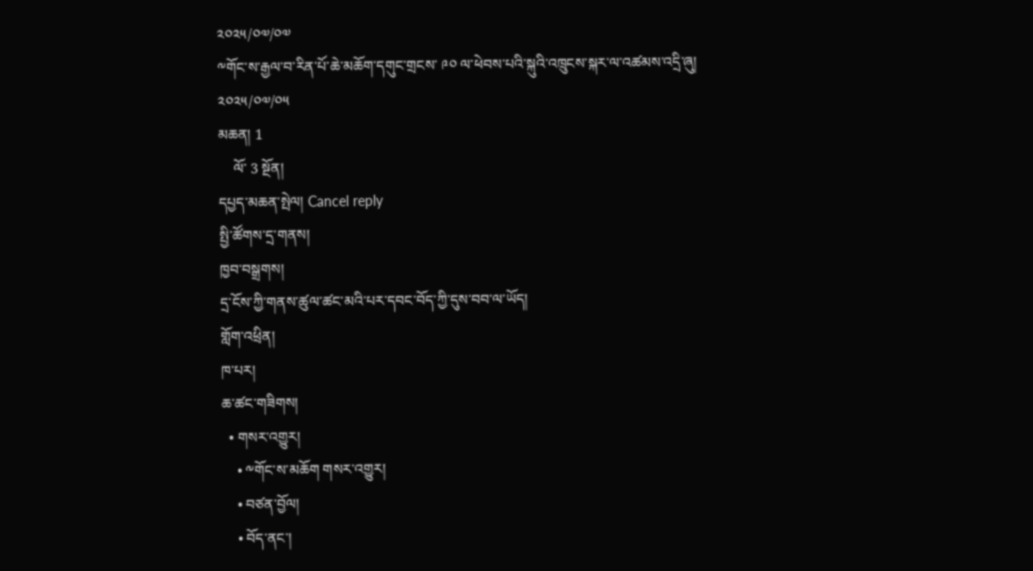༢༠༢༥/༠༧/༠༧
༸གོང་ས་རྒྱལ་བ་རིན་པོ་ཆེ་མཆོག་དགུང་གྲངས་ ༩༠ ལ་ཕེབས་པའི་སྐུའི་འཁྲུངས་སྐར་ལ་འཚམས་འདྲི་ཞུ།
༢༠༢༥/༠༧/༠༥
མཆན། 1
    ལོ་ 3 སྔོན།
དཔྱད་མཆན་སྤེལ། Cancel reply
སྤྱི་ཚོགས་དྲ་གནས།
ཁྱབ་བསྒྲགས།
དྲ་ངོས་ཀྱི་གནས་ཚུལ་ཚང་མའི་པར་དབང་བོད་ཀྱི་དུས་བབ་ལ་ཡོད།
གློག་འཕྲིན།
ཁ་པར།
ཆ་ཚང་གཟིགས།
  • གསར་འགྱུར།
    • ༸གོང་ས་མཆོག གསར་འགྱུར།
    • བཙན་བྱོལ།
    • བོད་ནང་།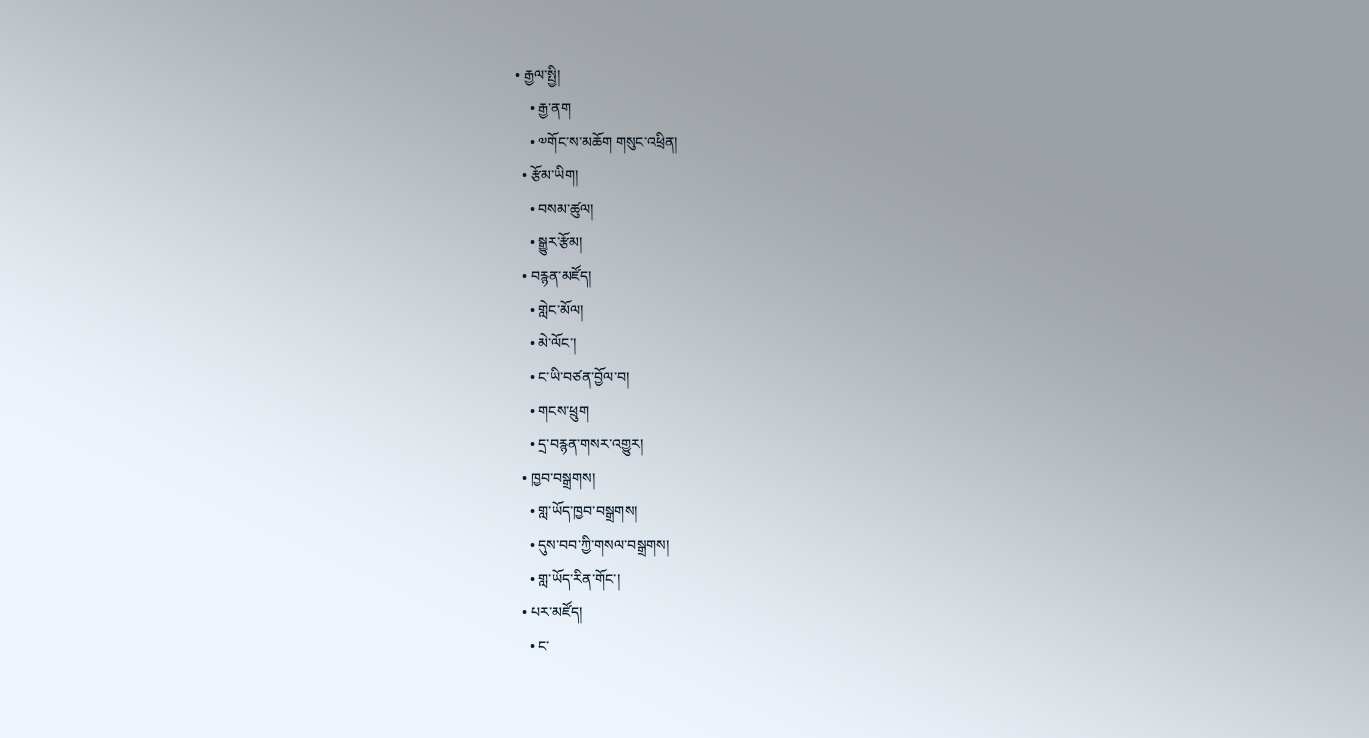• རྒྱལ་སྤྱི།
    • རྒྱ་ནག
    • ༧གོང་ས་མཆོག གསུང་འཕྲིན།
  • རྩོམ་ཡིག།
    • བསམ་ཚུལ།
    • སྒྱུར་རྩོམ།
  • བརྙན་མཛོད།
    • གླེང་མོལ།
    • མེ་ལོང་།
    • ང་ཡི་བཙན་བྱོལ་བ།
    • གངས་ཕྲུག
    • དྲ་བརྙན་གསར་འགྱུར།
  • ཁྱབ་བསྒྲགས།
    • གླ་ཡོད་ཁྱབ་བསྒྲགས།
    • དུས་བབ་ཀྱི་གསལ་བསྒྲགས།
    • གླ་ཡོད་རིན་གོང་།
  • པར་མཛོད།
    • ང་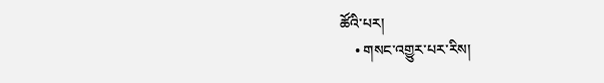ཚོའི་པར།
    • གསང་འགྱུར་པར་རིས།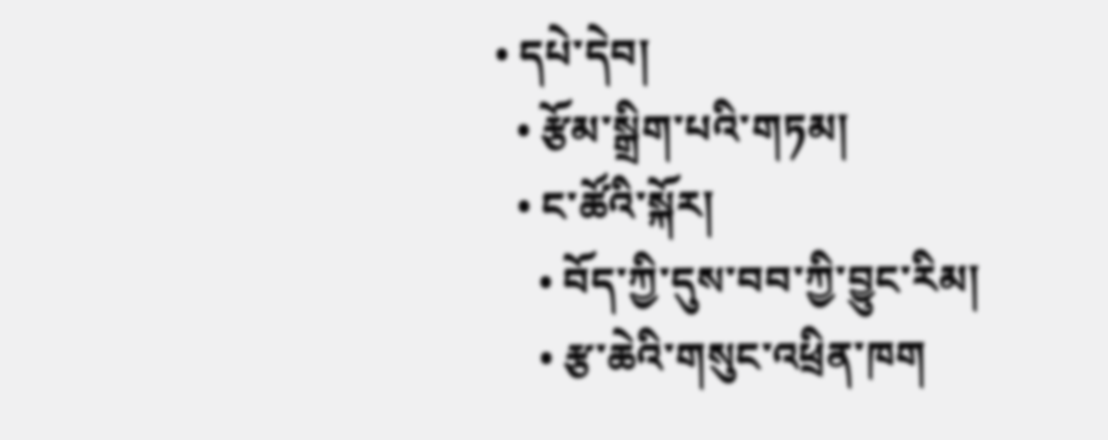• དཔེ་དེབ།
  • རྩོམ་སྒྲིག་པའི་གཏམ།
  • ང་ཚོའི་སྐོར།
    • བོད་ཀྱི་དུས་བབ་ཀྱི་བྱུང་རིམ།
    • རྩ་ཆེའི་གསུང་འཕྲིན་ཁག